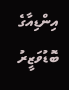އިންޑިއާގެ ބޮޑުވަޒީރު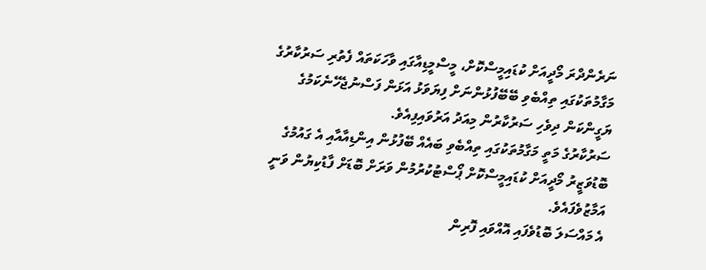ނަރެންދްރަ މޯދީއަށް ކުޑައިމީސްކޮށް، މީސްމީޑިއާގައި ވާހަކަތައް ފެތުރި ސަރުކާރުގެ މަގާމުތަކުގައި ތިއްބެވި ބޭބޭފުޅުންނަށް ފިޔަވަޅު އަޅަން ފަސްނުޖެހޭނެކަމުގެ ޔަގީންކަން ދިވެހި ސަރުކާރުން މިއަދު އަރުވައިފިއެވެ.
ސަރުކާރުގެ މަތީ މަގާމުތަކުގައި ތިއްބެވި ބައެއް ބޭފުޅުން އިންޑިއާއާއި އެ ގައުމުގެ ބޮޑުވަޒީރު މޯދީއަށް ކުޑައިމީސްކޮށް ޕޯސްޓުކުރުމުން ވަރަށް ބޮޑަށް ފާޑުކިޔުން ވަނީ އަމާޒުވެފައެވެ.
އެ މައްސަލަ ބޮޑުވެފައި އޮއްވައި ފޮރިން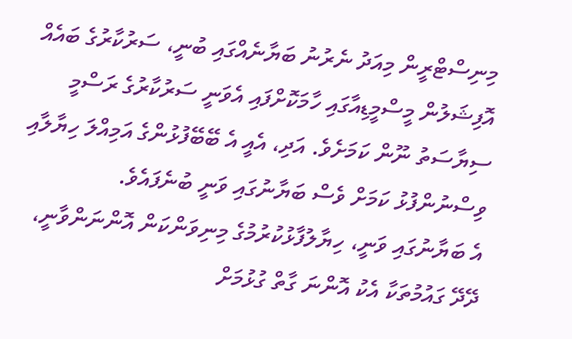މިނިސްޓްރީން މިއަދު ނެރުނު ބަޔާނެއްގައި ބުނީ، ސަރުކާރުގެ ބައެއް އޮފިޝަލުން މީސްމީޑިއާގައި ހާމަކޮށްފައި އެވަނީ ސަރުކާރުގެ ރަސްމީ ސިޔާސަތު ނޫން ކަމަށެވެ. އަދި، އެއީ އެ ބޭބޭފުޅުންގެ އަމިއްލަ ހިޔާލާއި ވިސްނުންފުޅު ކަމަށް ވެސް ބަޔާނުގައި ވަނީ ބުނެފައެވެ.
އެ ބަޔާނުގައި ވަނީ، ހިޔާލުފާޅުކުރުމުގެ މިނިވަންކަން އޮންނަންވާނީ، ދޭދޭ ގައުމުތަކާ އެކު އޮންނަ ގާތް ގުޅުމަށް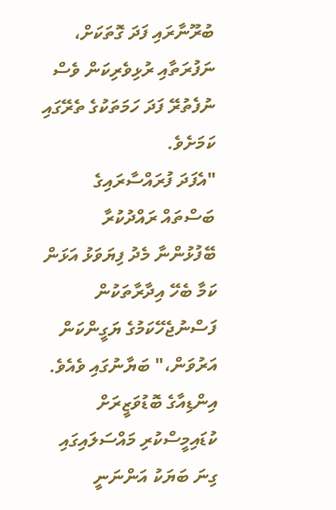ބުރޫނާރައި ފަދަ ގޮތަކަށް، ނަފުރަތާއި ރުޅިވެރިކަން ވެސް ނުފެތުރޭ ފަދަ ހަމަތަކުގެ ތެރޭގައި ކަމަށެވެ.
"އެފަދަ ފުރައްސާރައިގެ ބަސްތައް ރައްދުކުރާ ބޭފުޅުންނާ މެދު ފިޔަވަޅު އަޅަން ކަމާ ބެހޭ އިދާރާތަކުން ފަސްނުޖެހޭކަމުގެ ޔަގީންކަން އަރުވަން،" ބަޔާނުގައި ވެއެވެ.
އިންޑިއާގެ ބޮޑުވަޒީރަށް ކުޑައިމީސްކުރި މައްސަލައިގައި ގިނަ ބަޔަކު އަންނަނީ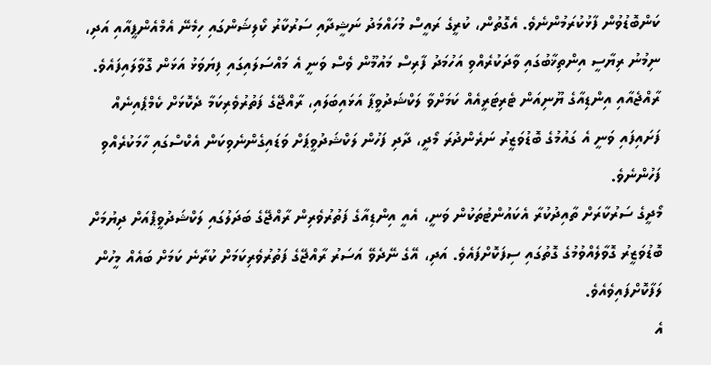ކަންބޮޑުވުން ފާޅުކުރަމުންނެވެ. އެގޮތުން، ކުރީގެ ރައީސް މުހައްމަދު ނަޝީދާއި ސަރުކާރު ކޯލިޝަންގައި ހިމެނޭ އެމްއެންޕީއާއި އަދި، ނިމުނު ރިޔާސީ އިންތިޚާބުގައި ވާދަކުރެއްވި އަހުމަދު ފާރިސް މައުމޫން ވެސް ވަނީ އެ މައްސަލައިގައި ފިޔަވަޅު އަޅަން ގޮވާލައިފައެވެ.
ރާއްޖެއާއި އިންޑިއާގެ ޔޫނިއަން ޓެރިޓަރީއެއް ކަމަށްވާ ލަކްޝަދުވީޕާ އަޅައިބަލައި، ރާއްޖޭގެ ފަތުރުވެރިކަމާ ދެކޮޅަށް ކެމްޕެއިނެއް ފަށައިފައި ވަނީ އެ ގައުމުގެ ބޮޑުވަޒީރު ނަރެންދުރަ މޯދީ، ދާދި ފަހުން ލަކްޝަދުވީޕަށް ވަޑައިގެންނެވިކަން އެކްސްގައި ހާމަކުރެއްވި ފަހުންނެވެ.
މޯދީގެ ސަރުކާރަށް ތާއިދުކުރާ އެކައުންޓުތަކުން ވަނީ، އެއީ އިންޑިއާގެ ފަތުރުވެރިން ރާއްޖޭގެ ބަދަލުގައި ލަކްޝަދުވީޕްއަށް ދިޔުމަށް ބޮޑުވަޒީރު ގޮވާލެއްވުމުގެ ގޮތުގައި ސިފަކޮށްފައެވެ. އަދި، އޭގެ ނޭދެވޭ އަސަރު ރާއްޖޭގެ ފަތުރުވެރިކަމަށް ކުރާނެ ކަމަށް ބައެއް މީހުން ލަފާކޮށްފައިވެއެވެ.
އެ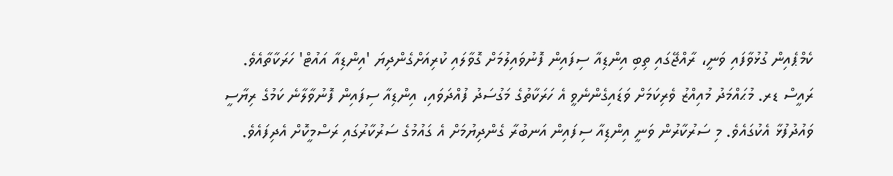ކެމްޕެއިން ގުޅުވާފައި ވަނީ، ރާއްޖޭގައި ތިބި އިންޑިއާ ސިފައިން ފޮނުވައިލުމަށް ގޮވާލައި ކުރިއަށްގެންދިޔަ 'އިންޑިއާ އައުޓް' ހަރަކާތާއެވެ.
ރައީސް ޑރ. މުޙައްމަދު މުއިއްޒު ވެރިކަމަށް ވަޑައިގެންނެވީ އެ ހަރަކާތުގެ މަގުސަދު ފުއްދަވައި، އިންޑިއާ ސިފައިން ފޮނުވާލާނެ ކަމުގެ ރިޔާސީ ވައުދުފުޅާ އެކުގައެވެ. މި ސަރުކާރުން ވަނީ އިންޑިއާ ސިފައިން އަނބުރާ ގެންދިޔުމަށް އެ ގައުމުގެ ސަރުކާރުގައި ރަސްމީކޮށް އެދިފައެވެ.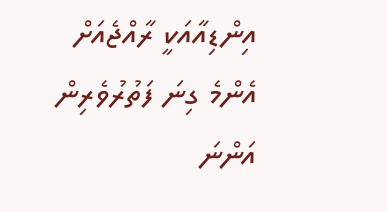އިންޑިއާއަކީ ރާއްޖެއަށް އެންމެ ގިނަ ފަތުރުވެރިން އަންނަ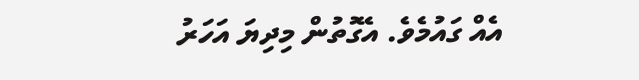އެއް ގައުމެވެ. އެގޮތުން މިދިޔަ އަހަރު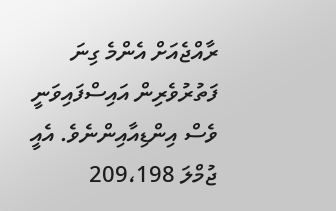ރާއްޖެއަށް އެންމެ ގިނަ ފަތުރުވެރިން އައިސްފައިވަނީ ވެސް އިންޑިއާއިންނެވެ. އެއީ ޖުމްލަ 209،198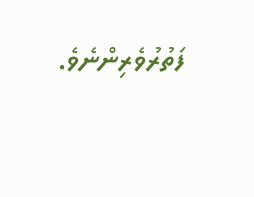ފަތުރުވެރިންނެވެ.